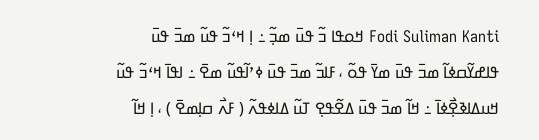Fodi Suliman Kanti ߞߋߟߊ ߏ߬ ߟߎ߫ ߘߏ߲߬ ߸ ߊ߲ ߞߵߏ߬ ߟߎ߬ ߘߏ߫ ߟߎ߫ ߟߊߝߌ߬ߛߦߊ߬ ߘߏ߫ ߟߎ߫ ߘߌ߫ ߟߋ߬ ، ߓߊߏ߬ ߘߏ߫ ߟߎ߫ ߦߴߊ߬ߟߎ߬ ߘߐ߫ ߸ ߊߟߊ߫ ߞߵߏ߬ ߟߎ߬ ߞߎߡߊߢߐ߲߯ߦߊ߫ ߸ ߞߊ߬ ߘߏ߫ ߟߎ߫ ߡߐ߬ߟߐ߲ ߠߎ߬ ߡߊߦߟߍ߬ ( ߓߍ߯ ߛߊ߲ߘߐ߫ ) ، ߊ߲ ߞߊ߬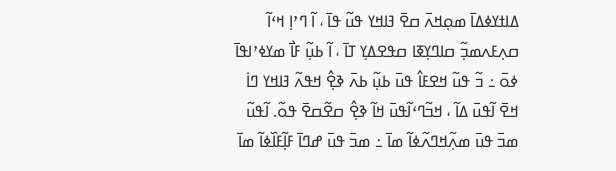ߡߊߙߌߦߡߊ߫ ߘߋ߲ߞߍ߫ ߛߐ߫ ߔߊߞߌ ߟߎ߬ ߟߊ߫ ، ߊ߬ ߣߴߊ߲ ߞߵߊ߬ ߛߍ߲ߓߍߘߏ߲߬ ߛߊߣߌ߲ߧߊ ߛߟߐߡߌ߲ ߠߊ߫ ، ߊ߬ ߕߎ߲߬ ߓߊ߯ ߘߌߦߴߊߟߊ߫ ߦߋ߫ ߸ ߏ߬ ߟߎ߬ ߞߐߓߊ߮ ߟߎ߫ ߕߎ߲߬ ߕߍ߫ ߢߐ߲߮ ߞߟߍ߬ ߔߊߞߌ ߣߊ߭ ߞߐ߫ ߊ߬ߟߎ߫ ߡߊ߬ ، ߞߏ߬ߣߵߊ߬ߟߎ߫ ߞߊ߬ ߢߐ߲߮ ߛߐ߬ߛߐ߫ ߟߋ߬. ߊ߬ߟߎ߬ ߘߏ߫ ߟߎ߫ ߘߍ߲߬ߞߣߍ߬ߦߊ߬ ߘߊ߫ ߸ ߘߏ߫ ߟߎ߫ ߝߣߊ߫ ߓߊ߲߬ߓߊ߰ߦߊ߬ ߘߊ߫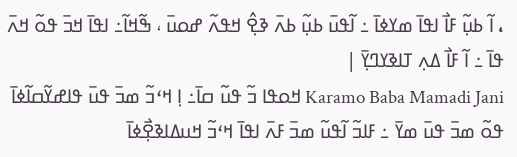، ߊ߬ ߕߎ߲߬ ߓߊ߯ ߊߟߊ߫ ߘߌߦߊ߫ ߸ ߊ߬ߟߎ߫ ߕߎ߲߬ ߕߍ߫ ߢߐ߲߮ ߞߟߍ߬ ߝߋߎ߫ ، ߒ߬ߞߊ߬߸ ߊߟߊ߫ ߞߏ߫ ߟߋ߬ ߞߍ߫ ߟߊ߫ ߸ ߊ߬ ߓߊ߯ ߡߍ߲ ߠߊߢߌߣߌ߲߫ |
Karamo Baba Mamadi Jani ߞߋߟߊ ߏ߬ ߟߎ߬ ߛߊ߫߸ ߊ߲ ߞߵߏ߬ ߘߏ߫ ߟߎ߫ ߟߊߝߌ߬ߛߊ߬ߦߊ߫ ߟߋ߬ ߘߏ߫ ߟߎ߫ ߘߌ߫ ߸ ߓߊߏ߬ ߊ߬ߟߎ߬ ߘߏ߫ ߓߍ߫ ߊߟߊ߫ ߞߵߏ߬ ߞߎߡߊߢߐ߲߯ߦߊ߫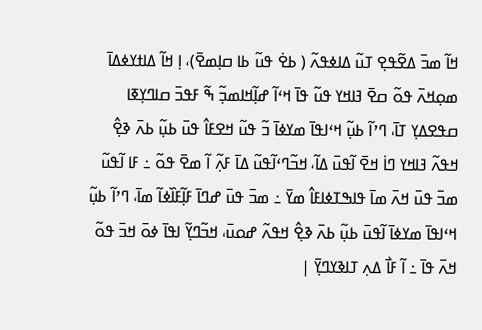ߞߊ߬ ߘߏ߫ ߡߐ߬ߟߐ߲ ߠߎ߬ ߡߊߦߟߍ߬ ( ߕߐ߭ ߟߎ߬ ߕߊ ߛߊ߲ߘߐ߫)، ߊ߲ ߞߊ߬ ߡߊߙߌߦߡߊ߫ ߘߋ߲ߞߍ߫ ߟߋ߬ ߛߐ߫ ߔߊߞߌ ߟߎ߬ ߟߊ߫ ߞߵߊ߬ ߝߊ߲߬ߞߊߘߏ߲߬ ߒ߬ ߓߟߏ߫ ߛߊߣߌ߲ߧߊ ߛߟߐߡߌ߲ ߠߊ߫، ߣߴߊ߬ ߕߎ߲߬ ߞߵߊߟߊ߫ ߘߌߦߊ߫ ߏ߬ ߟߎ߬ ߞߐߓߊ߮ ߟߎ߫ ߕߎ߲߬ ߕߍ߫ ߢߐ߲߮ ߞߟߍ߬ ߔߊߞߌ ߣߊ߭ ߞߐ߫ ߊ߬ߟߎ߫ ߡߊ߬، ߞߏ߬ߣߵߊ߬ߟߎ߬ ߡߊ߫ ߓߍ߲߬ ߊ߬ ߘߐ߫ ߟߋ߬ ߸ ߓߊ ߊ߬ߟߎ߬ ߘߏ߫ ߟߎ߫ ߞߍ߫ ߘߊ߫ ߟߊߒߠߦߊߓߊ߮ ߘߌ߫ ߸ ߘߏ߫ ߟߎ߫ ߝߣߊ߫ ߓߊ߲߬ߓߊ߰ߦߊ߬ ߘߊ߫، ߣߴߊ߬ ߕߎ߲߬ ߞߵߊߟߊ߫ ߘߌߦߊ߫ ߊ߬ߟߎ߫ ߕߎ߲߬ ߕߍ߫ ߢߐ߲߮ ߞߟߍ߬ ߝߋߎ߫، ߞߏ߬ߣߌ߲߬ ߊߟߊ߫ ߦߋ߫ ߞߏ߫ ߟߋ߬ ߞߍ߫ ߟߊ߫ ߸ ߊ߬ ߓߊ߯ ߡߍ߲ ߠߊߢߌߣߌ߲߫ |